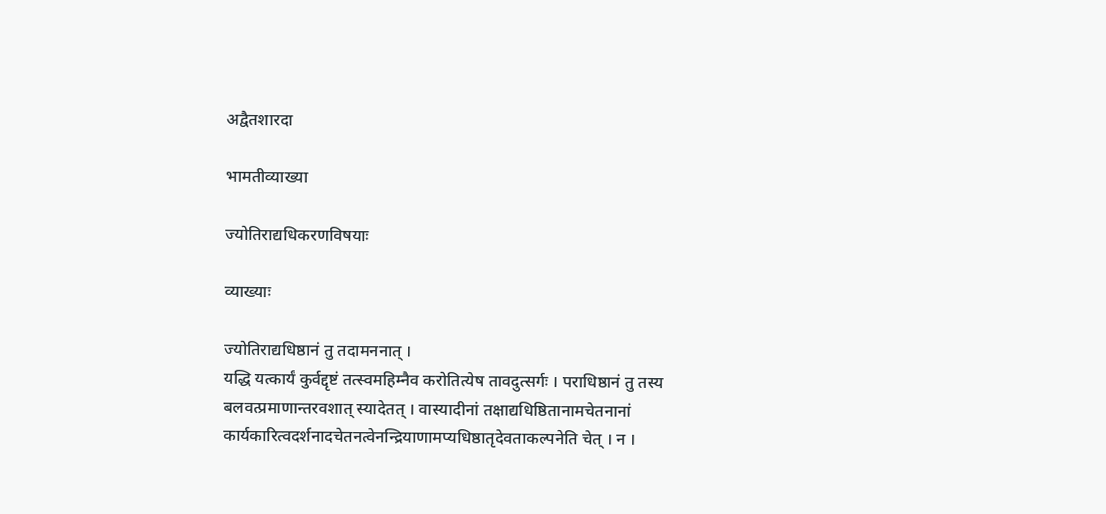अद्वैतशारदा

भामतीव्याख्या

ज्योतिराद्यधिकरणविषयाः

व्याख्याः

ज्योतिराद्यधिष्ठानं तु तदामननात् ।
यद्धि यत्कार्यं कुर्वद्दृष्टं तत्स्वमहिम्नैव करोतित्येष तावदुत्सर्गः । पराधिष्ठानं तु तस्य बलवत्प्रमाणान्तरवशात् स्यादेतत् । वास्यादीनां तक्षाद्यधिष्ठितानामचेतनानां कार्यकारित्वदर्शनादचेतनत्वेनन्द्रियाणामप्यधिष्ठातृदेवताकल्पनेति चेत् । न ।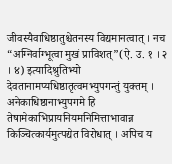जीवस्यैवाधिष्ठातुश्चेतनस्य विद्यमानत्वात् । नच “अग्निर्वाग्भूत्वा मुखं प्राविशत्”(ऐ. उ. १ । २ । ४) इत्यादिश्रुतिभ्यो देवतानामप्यधिष्ठातृत्वमभ्युपगन्तुं युक्तम् । अनेकाधिष्ठानाभ्युपगमे हि तेषामेकाभिप्रायनियमनिमित्ताभावान्न किञ्चित्कार्यमुत्पद्येत विरोधात् । अपिच य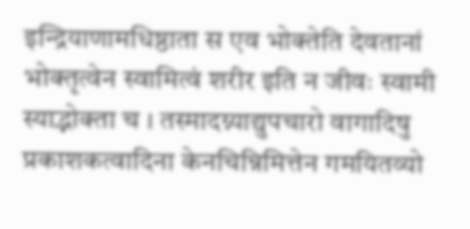इन्द्रियाणामधिष्ठाता स एव भोक्तेति देवतानां भोक्तृत्वेन स्वामित्वं शरीर इति न जीवः स्वामी स्याद्भोक्ता च । तस्मादग्न्याद्युपचारो वागादिषु प्रकाशकत्वादिना केनचिन्निमित्तेन गमयितव्यो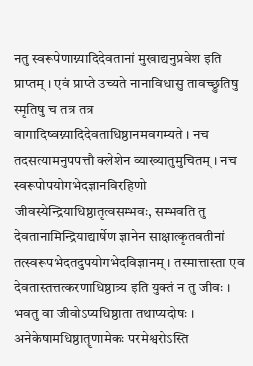नतु स्वरूपेणाग्न्यादिदेवतानां मुखाद्यनुप्रवेश इति प्राप्तम् । एवं प्राप्ते उच्यते नानाविधासु तावच्छ्रुतिषु स्मृतिषु च तत्र तत्र वागादिष्वग्न्यादिदेवताधिष्ठानमवगम्यते । नच तदसत्यामनुपपत्तौ क्लेशेन व्याख्यातुमुचितम् । नच स्वरूपोपयोगभेदज्ञानविरहिणो जीवस्येन्द्रियाधिष्ठातृत्वसम्भवः, सम्भवति तु देवतानामिन्द्रियाद्यार्षेण ज्ञानेन साक्षात्कृतवतीनां तत्स्वरूपभेदतदुपयोगभेदविज्ञानम् । तस्मात्तास्ता एव देवतास्तत्तत्करणाधिष्ठात्र्य इति युक्तं न तु जीवः । भवतु वा जीवोऽप्यधिष्ठाता तथाप्यदोषः । अनेकेषामधिष्ठातॄणामेकः परमेश्वरोऽस्ति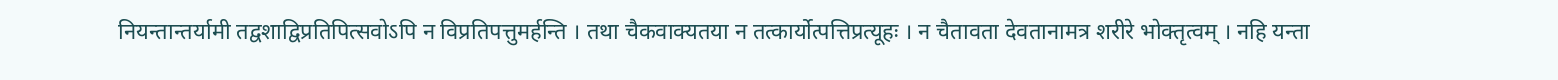नियन्तान्तर्यामी तद्वशाद्विप्रतिपित्सवोऽपि न विप्रतिपत्तुमर्हन्ति । तथा चैकवाक्यतया न तत्कार्योत्पत्तिप्रत्यूहः । न चैतावता देवतानामत्र शरीरे भोक्तृत्वम् । नहि यन्ता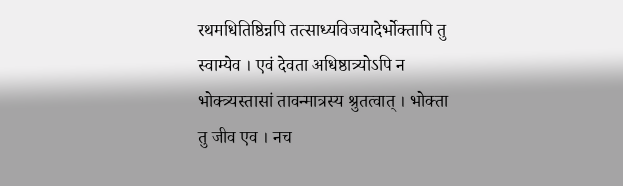रथमधितिष्ठिन्नपि तत्साध्यविजयादेर्भोक्तापि तु स्वाम्येव । एवं देवता अधिष्ठात्र्योऽपि न भोक्त्र्यस्तासां तावन्मात्रस्य श्रुतत्वात् । भोक्ता तु जीव एव । नच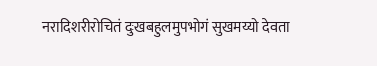नरादिशरीरोचितं दुःखबहुलमुपभोगं सुखमय्यो देवता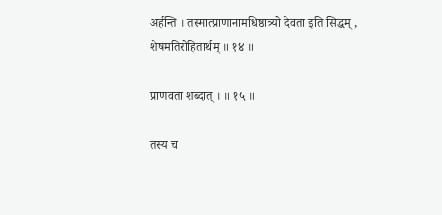अर्हन्ति । तस्मात्प्राणानामधिष्ठात्र्यो देवता इति सिद्धम् , शेषमतिरोहितार्थम् ॥ १४ ॥

प्राणवता शब्दात् । ॥ १५ ॥

तस्य च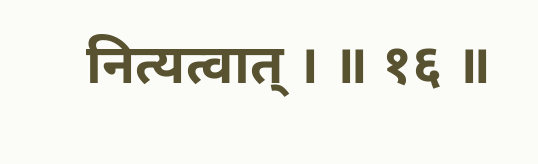नित्यत्वात् । ॥ १६ ॥